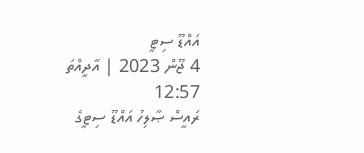އައްޑޫ ސިޓީ
4 ޖޫން 2023 | އާދީއްތަ 12:57
ރައީސް ޞާލިހު އައްޑޫ ސިޓީގެ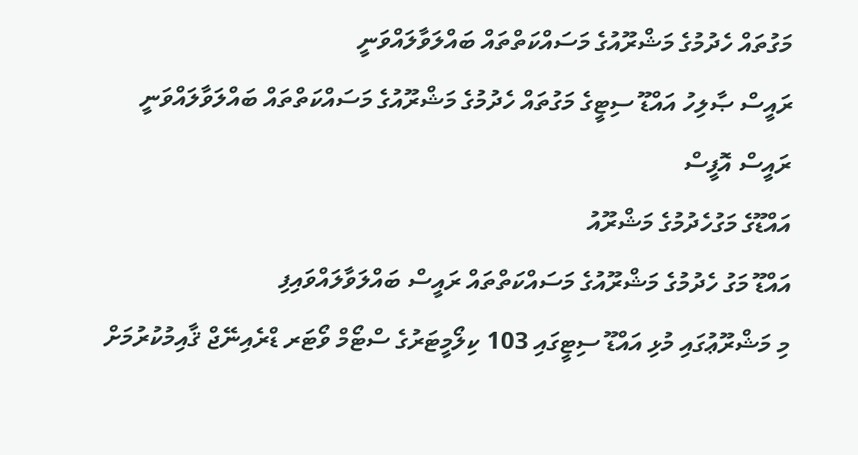މަގުތައް ހެދުމުގެ މަޝްރޫއުގެ މަސައްކަތްތައް ބައްލަވާލައްވަނީ
ރައީސް ޞާލިހު އައްޑޫ ސިޓީގެ މަގުތައް ހެދުމުގެ މަޝްރޫއުގެ މަސައްކަތްތައް ބައްލަވާލައްވަނީ
ރައީސް އޮފީސް
އައްޑޫގެ މަގުހެދުމުގެ މަޝްރޫއު
އައްޑޫ މަގު ހެދުމުގެ މަޝްރޫއުގެ މަސައްކަތްތައް ރައީސް ބައްލަވާލައްވައިފި
މި މަޝްރޫޢުގައި މުޅި އައްޑޫ ސިޓީގައި 103 ކިލޯމީޓަރުގެ ސްޓޯމް ވޯޓަރ ޑްރެއިނޭޖް ޤާއިމުކުރުމަށް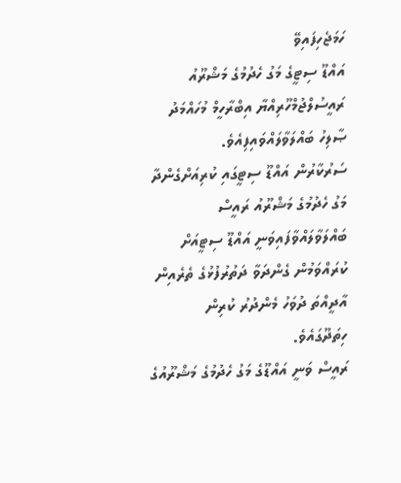ހަމަޖެހިފައިވޭ
އައްޑޫ ސިޓީގެ މަގު ހެދުމުގެ މަޝްރޫއު ރައީސުލްޖުމްހޫރިއްޔާ އިބްރާހީމް މުހައްމަދު ޞާލިހު ބައްލަވާލައްވައިފިއެވެ.
ސަރުކާރުން އައްޑޫ ސިޓީގައި ކުރިއަށްގެންދާ މަގު ހެދުމުގެ މަޝްރޫއު ރައީސް ބައްލަވާލައްވާފައިވަނީ އައްޑޫ ސިޓީއަށް ކުރައްވަމުން ގެންދަވާ ދަތުރުފުޅުގެ ތެރެއިން އާދީއްތަ ދުވަހު މެންދުރު ކުރިން ހިތަދޫގައެވެ.
ރައީސް ވަނީ އައްޑޫގެ މަގު ހެދުމުގެ މަޝްރޫއުގެ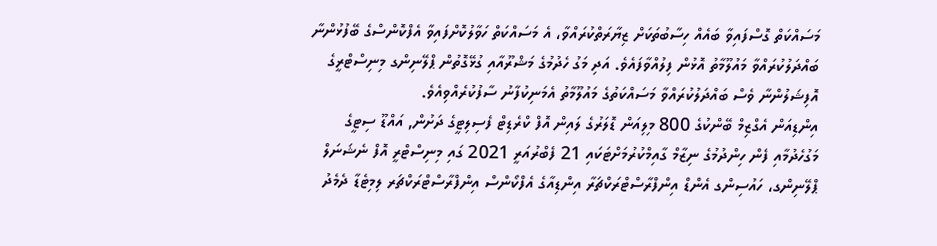މަސައްކަތް ގޮސްފައިވާ ބައެއް ހިސާބުތަކަށް ޒިޔާރަތްކުރައްވާ، އެ މަސައްކަތް ހަވާލުކޮށްފައިވާ އެފްކޮންސްގެ ބޭފުޅުންނާ ބައްދަލުކުރައްވާ މައުލޫމާތު އޮޅުން ފިލުއްވާފައެވެ. އަދި މަގު ހެދުމުގެ މަޝްރޫއާއި ގުޅޭގޮތުން ޕްލޭނިންގ މިނިސްޓްރީގެ އޮފިޝަލުންނާ ވެސް ބައްދަލުކުރައްވާ މަސައްކަތުގެ މައުލޫމާތު އެމަނިކުފާނު ސާފުކުރެއްވިއެވެ.
އިންޑިއަން އެގްޒިމް ބޭންކުގެ 800 މިލިއަން ޑޮލަރުގެ ލައިން އޮފް ކްރެޑިޓް ފެސިލިޓީގެ ދަށުން, އައްޑޫ ސިޓީގެ މަގުހެދުމާއި ފެން ހިންދުމުގެ ނިޒާމް ގާއިމްކުރުމަށްޓަކައި 21 ފެބްރުއަރީ 2021 ގައި މިނިސްޓްރީ އޮފް ނެޝަނަލް ޕްލޭނިންގ، ހައުސިންގ އެންޑް އިންފްރާސްޓްރަކްޗަރާ އިންޑިއާގެ އެފްކޯންސް އިންފްރާސްޓްރަކްޗަރ ލިމިޓެޑާ ދެމެދު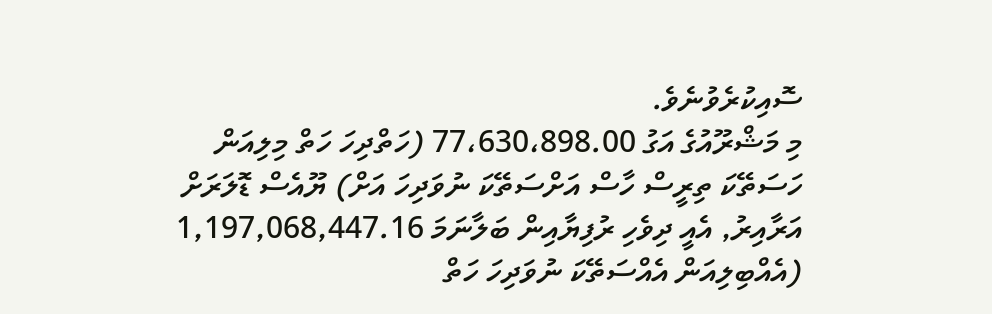ސޮއިކުރެވުނެވެ.
މި މަޝްރޫއުގެ އަގު 77،630،898.00 (ހަތްދިހަ ހަތް މިލިއަން ހަސަތޭކަ ތިރީސް ހާސް އަށްސަތޭކަ ނުވަދިހަ އަށް) ޔޫއެސް ޑޮލަރަށް އަރާއިރު, އެއީ ދިވެހި ރުފިޔާއިން ބަލާނަމަ 1,197,068,447.16 (އެއްބިލިއަން އެއްސަތޭކަ ނުވަދިހަ ހަތް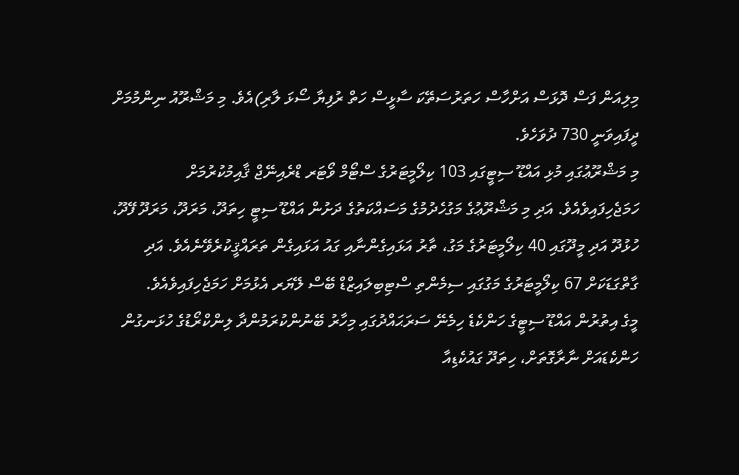މިލިއަން ފަސް ދޮޅަސް އަށްހާސް ހަތަރުސަތޭކަ ސާޅީސް ހަތް ރުފިޔާ ސޯޅަ ލާރި)އެވެ. މި މަޝްރޫއު ނިންމުމަށް ދީފައިވަނީ 730 ދުވަހެވެ.
މި މަޝްރޫޢުގައި މުޅި އައްޑޫ ސިޓީގައި 103 ކިލޯމީޓަރުގެ ސްޓޯމް ވޯޓަރ ޑްރެއިނޭޖް ޤާއިމުކުރުމަށް ހަމަޖެހިފައިވެއެވެ. އަދި މި މަޝްރޫޢުގެ މަގުހެދުމުގެ މަސައްކަތުގެ ދަށުން އައްޑޫ ސިޓީ ހިތަދޫ، މަރަދޫ، މަރަދޫ ފޭދޫ، ހުޅުދޫ އަދި މީދޫގައި 40 ކިލޯމީޓަރުގެ މަގު، ތާރު އަޅައިގެންނާއި ގައު އަޅައިގެން ތަރައްޤީކުރެވޭނެއެވެ. އަދި ގާތްގަޑަކަށް 67 ކިލޯމީޓަރުގެ މަގުގައި ސިމެންތި ސްޓިބިލައިޒްޑް ބޭސް ލޭޔަރ އެޅުމަށް ހަމަޖެހިފައިވެއެވެ.
މީގެ އިތުރުން އައްޑޫ ސިޓީގެ ހަންކެޑެ ހިމެނޭ ސަރަޙައްދުގައި މިހާރު ބޭނުންކުރަމުންދާ ލިންކްރޯޑުގެ ހުޅަނގުން ހަންކެޑައަށް ނާރާގޮތަށް، ހިތަދޫ ގައުކެޑިއާ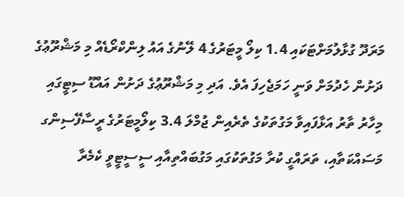މަރަދޫ ގުޅާލުމަށްޓަކައި 1.4 ކިލޯ މީޓަރުގެ 4 ލޭނުގެ އައު ލިންކްރޯޑެއް މި މަޝްރޫޢުގެ ދަށުން ހެދުމަށް ވަނީ ހަމަޖެހިފަ އެވެ. އަދި މި މަޝްރޫޢުގެ ދަށުން އައްޑޫ ސިޓީގައި މިހާރު ތާރު އަޅާފައިވާ މަގުތަކުގެ ތެރެއިން ޖުމްލަ 3.4 ކިލޯމީޓަރުގެ ރީސާފޭސިންގ މަސައްކަތާއި، ތަރައްގީ ކުރާ މަގުތަކުގައި މަގުބައްތިއާއި ސީސީޓީވީ ކެމެރާ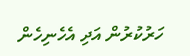ހަރުކުރުން އަދި އެހެނިހެން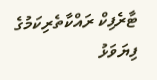ޓާރެފިކް ރައްކާތެރިކަމުގެ ފިޔަވަޅު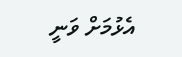އެޅުމަށް ވަނީ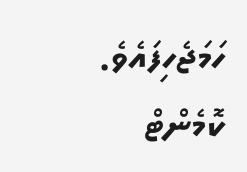ހަމަޖެހިފައެވެ.
ކޮމެންޓް